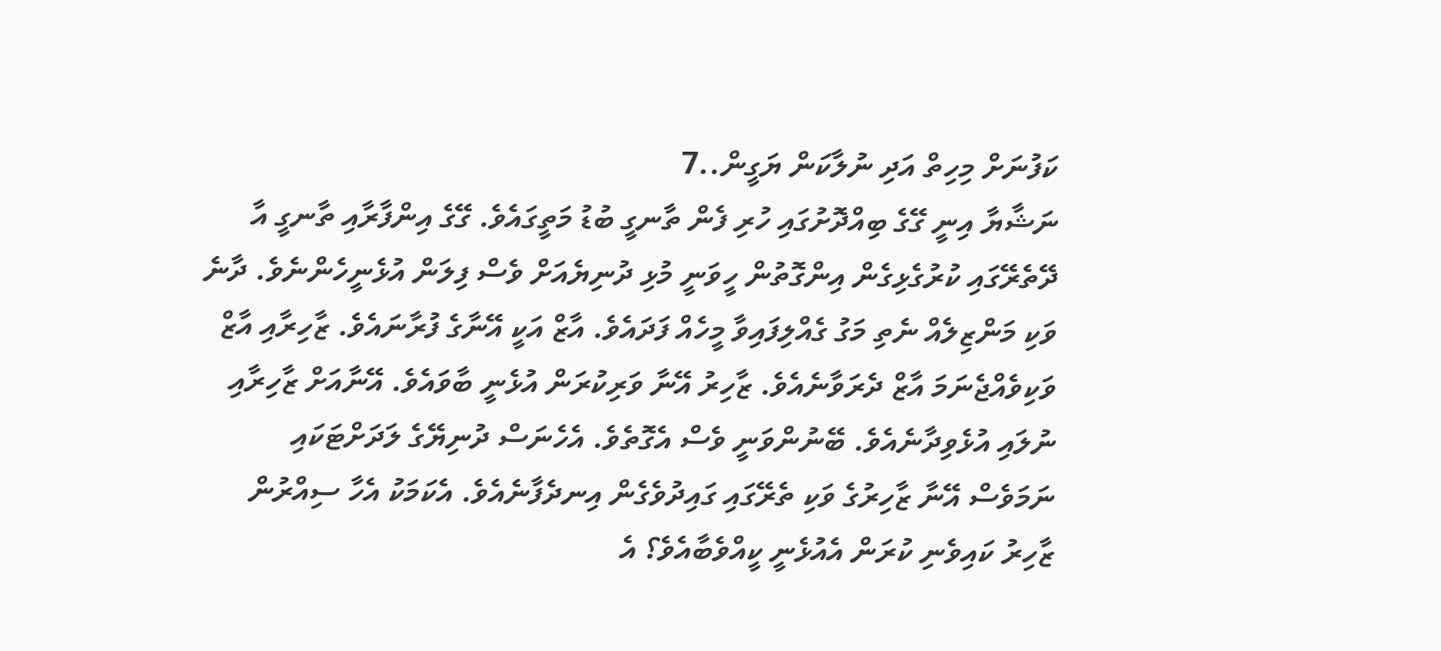ކަފުނަށް މިހިތް އަދި ނުލާކަން ޔަގީން..7
ނަޝާޔާ އިނީ ގޭގެ ބިއްދޮށުގައި ހުރި ފެން ތާނގީ ބުޑު މަތީގައެވެ. ގޭގެ އިންފާރާއި ތާނގީ އާ ދޭތެރޭގައި ކުރުގެޅިގެން އިންގޮތުން ހީވަނީ މުޅި ދުނިޔެއަށް ވެސް ފިލަން އުޅެނީހެންނެވެ. ދާނެ ވަކި މަންޒިލެއް ނެތި މަގު ގެއްލިފައިވާ މީހެއް ފަދައެވެ. އާޒް އަކީ އޭނާގެ ފުރާނައެވެ. ޒާހިރާއި އާޒް ވަކިވެއްޖެނަމަ އާޒް ދެރަވާނެއެވެ. ޒާހިރު އޭނާ ވަރިކުރަން އުޅެނީ ބާވައެވެ. އޭނާއަށް ޒާހިރާއި ނުލައި އުޅެވިދާނެއެވެ. ބޭނުންވަނީ ވެސް އެގޮތެވެ. އެހެނަސް ދުނިޔޭގެ ލަދަށްޓަކައި ނަމަވެސް އޭނާ ޒާހިރުގެ ވަކި ތެރޭގައި ގައިދުވެގެން އިނދެފާނެއެވެ. އެކަމަކު އެހާ ސިއްރުން ޒާހިރު ކައިވެނި ކުރަން އެއުޅެނީ ކީއްވެބާއެވެ؟ އެ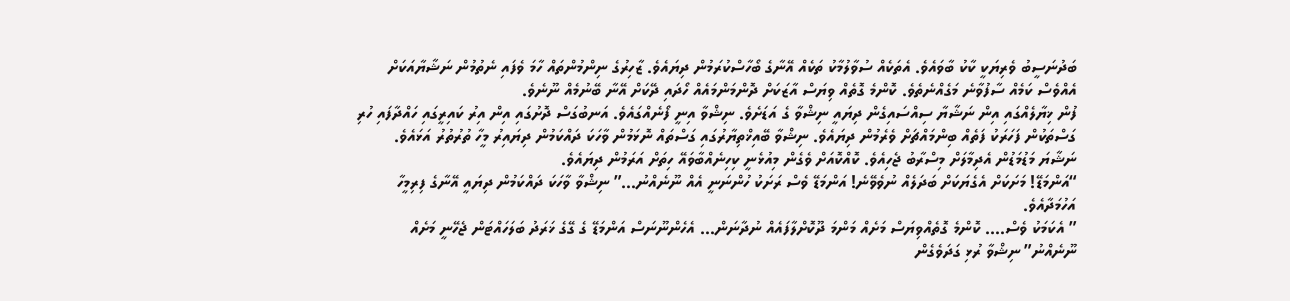ބަދުނަސީބު ވެރިޔަކީ ކާކު ބާވައެވެ. އެތަކެއް ސުވާލުމާކު ތަކެއް އޭނާގެ ބޯހާސްކުރަމުން ދިޔައެވެ. ޒާހިރުގެ ނިންމުންތައް ހާމަ ވެފައި ނެތުމުން ނަޝާޔާއަކަށް އެއްވެސް ކަމެއް ސާފުވާނެ މަގެއްނެތެވެ. ކޮންމެ ގޮތެއް ވިޔަސް އާޒަކަށް ދޮންމަންމައެއް ހޯދައި ދޭކަށް އޭނާ ބޭނުމެއް ނޫނެވެ.
ފުން ޚިޔާލެއްގައި އިން ނަޝާޔާ ސިއްސައިގެން ދިޔައީ ނިޝްވާ ގެ އަޑަށެވެ. ނިޝްވާ އިނީ ފޯނެއްގައެވެ. އަނބުގަސް ދޮށުގައި އިން އިރު ކައިރީގައި ހައްދާފައި ހުރި ގަސްތަކުން ފަހަރަކު ފަތެއް ބިންމައްޗަށް ވެރެމުން ދިޔައެވެ. ނިޝްވާ ބޭއިޚްތިޔާރުގައި ގަސްތައް ނޮޅަމުން ވާހަކަ ދައްކަމުން ދިޔައިރު މީހާ ތުރުތުރު އަޅައެވެ. ނަޝާޔަ މަޑުމަޑުން އެދިމާލަށް މިސްރާބު ޖެހިއެވެ. ކޮއްކޮއަށް ވެގެން މިއުޅެނީ ކިހިނެއްބާވައޭ ހިތަށް އަރަމުން ދިޔައެވެ.
“އަންމަޑޭ! މަށަކަށް އެގެޔަކަށް ބަދަލެއް ނުވެވޭނެ! އަންމަޑޭ ވެސް ރަށަކު ހުންނަނީ އެއް ނޫނެއްނު…” ނިޝްވާ ވާހަކަ ދައްކަމުން ދިޔައީ އޭނާގެ ފިރިމީހާ އަހުމަދާއެވެ.
” އެކަމަކު ވެސް…. ކޮންމެ ގޮތެއްވިޔަސް މަށެއް މަންމަ ދޫކޮށްލާފައެއް ނުދާނަން… އެހެންނޫނަސް އަންމަޑޭ ގެ ގޭގެ ޚަރަދު ބަލަހައްޓަން ޖެހޭނީ މަށެއް ނޫނެއްނު” ނިޝްވާ ރުޅި ގަދަވެގެން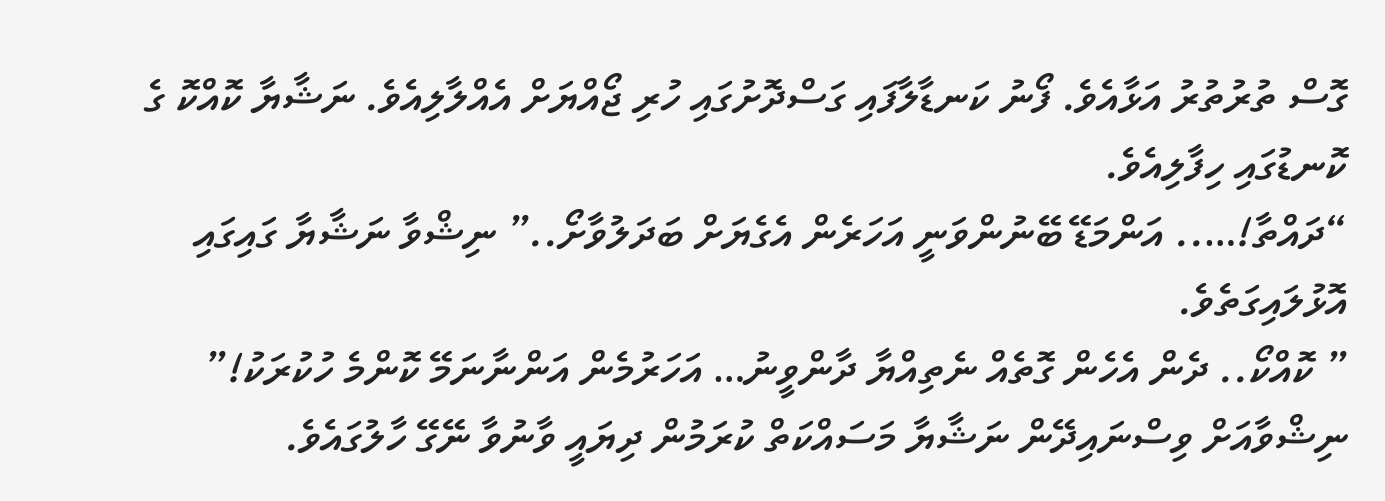ގޮސް ތުރުތުރު އަޅާއެވެ. ފޯނު ކަނޑާލާފައި ގަސްދޮށުގައި ހުރި ޖޯއްޔަށް އެއްލާލިއެވެ. ނަޝާޔާ ކޮއްކޮ ގެ ކޮނޑުގައި ހިފާލިއެވެ.
“ދައްތާ!….. އަންމަޑޭ ބޭނުންވަނީ އަހަރެން އެގެޔަށް ބަދަލުވާށޯ..” ނިޝްވާ ނަޝާޔާ ގައިގައި އޮޅުލައިގަތެވެ.
” ކޮއްކޯ.. ދެން އެހެން ގޮތެއް ނެތިއްޔާ ދާންވީނު… އަހަރުމެން އަންނާނަމޭ ކޮންމެ ހުކުރަކު!” ނިޝްވާއަށް ވިސްނައިދޭން ނަޝާޔާ މަސައްކަތް ކުރަމުން ދިޔައީ ވާނުވާ ނޭގޭ ހާލުގައެވެ.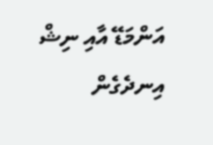އަންމަޑޭ އާއި ނިޝް އިނދެގެން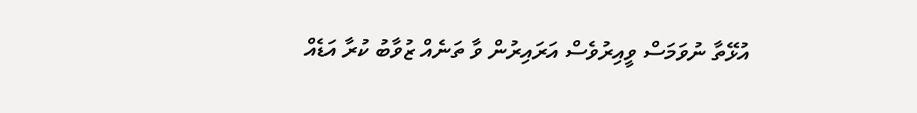އުޅޭތާ ނުވަމަސް ވީއިރުވެސް އަރައިރުން ވާ ތަނެއް ޒުވާބު ކުރާ އަޑެއް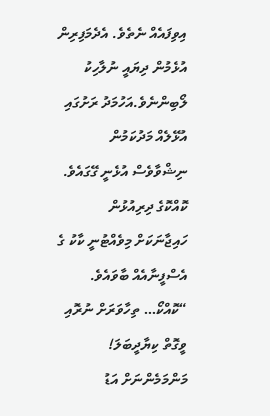އިވިފައެއް ނެތެވެ. އެދެމަފިރިން އުޅެމުން ދިޔައީ ނުލާހިކު ލޯބިންނެވެ.އަހުމަދު ރަށުގައި އުޅޭލެއް މަދުކަމުން ނިޝްވާވެސް އުޅެނީ ގޭގައެވެ. ކޮއްކޮގެ ދިރިއުޅުން ހައިޖާނަކަށް މިވެއްޓުނީ ކާކު ގެ އެސްފީނާއެއް ބާވައެވެ.
“ކޮއްކޯ… ތިހާވަރަށް ނުރޮއި ވީގޮތް ކިޔާދީބަލަ! މަންމަމެންނަށް އަޑު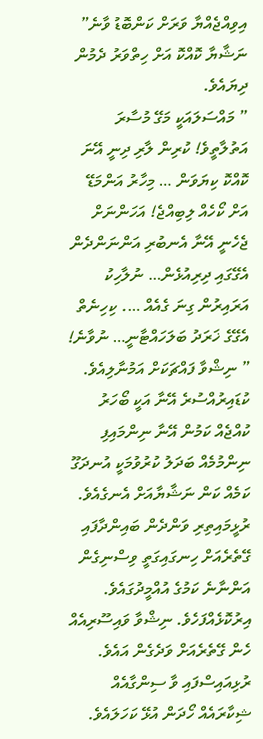އިވިއްޖެއްޔާ ވަރަށް ކަންބޮޑު ވާނެ” ނަޝާޔާ ކޮއްކޮ އަށް ހިތްވަރު ދެމުން ދިޔައެވެ.
” މައްސަލައަކީ މަގޭ މުސާރަ އަތުލާތީވެ! ކުރިން ލާރި ދިނީ އޭނަ ކޮއްކޮ ކިޔަވަން … މިހާރު އަންމަޑޭ އަށް ކޯހެއް ލިބިއްޖެ! އަހަންނަށް ޖެހެނީ އޭނާ އެނބުރި އަންނަންދެން އެގޭގައި ދިރިއުޅެން… ނުލާހިކު އަރައިރުން ގިނަ ގެއެއް …. ކިހިނެތް އެގޭގެ ޚަރަދު ބަލަހައްޓާނީ… ނުވާނެ! ” ނިޝްވާ ފައްޗަކަށް އަމުނާލިއެވެ. ކުޑައިރުއްސުރެ އޭނާ އަކީ ބޯހަރު ކުއްޖެއް ކަމުން އޭނާ ނިންމައިފި ނިންމުމެއް ބަދަލު ކުރުވުމަކީ އުނދަގޫ ކަމެއް ކަން ނަޝާޔާއަށް އެނގެއެވެ. ރުޅީމައިތިރި ވަންދެން ބައިންދާފައި ގޭތެރެއަށް ހިނގައިގަތީ ވިސްނިގެން އަންނާނެ ކަމުގެ އުއްމީދުގައެވެ.
އިރުކޮޅެއްފަހެވެ. ނިޝްވާ ވައިސޫރިއެއް ހެން ގޭތެރެއަށް ވަދެގެން އައެވެ. ރުޅިއައިސްފައި ވާ ސިންގާއެއް ޝިކާރައެއް ހޯދަން އުޅޭ ކަހަލައެވެ.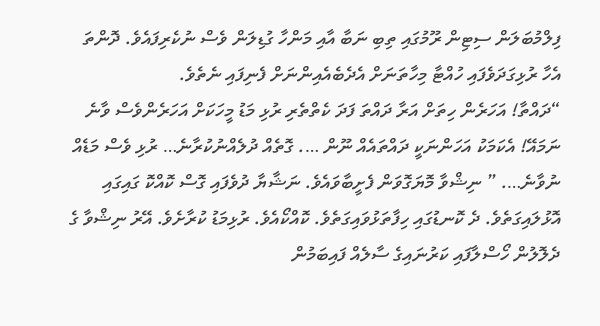ފިލްމުބަލަން ސިޓިން ރޫމުގައި ތިބި ނަބާ އާއި މަންހާ ގުޑިލަން ވެސް ނުކެރިފައެވެ. ދޮންތަ އެހާ ރުޅިގަދަވެފައި ހުއްޓާ މިހާތަނަށް އެދެބެއެއިންނަށް ފެނިފައި ނެތެވެ.
“ދައްތާ! އަހަރެން ހިތަށް އަރާ ދައްތަ ފަދަ ކެތްތެރި ރުޅި މަޑު މީހަކަށް އަހަރެންވެސް ވާނެ ނަމައޭ! އެކަމަކު އަހަންނަކީ ދައްތައެއް ނޫން …. ގޮތެއް ދުލެއްނުކުރާނެ… ރުޅި ވެސް މަޑެއް ނުވާނެ…. ” ނިޝްވާ މޮޔަގޮވަން ފެށީބާވައެވެ. ނަޝާޔާ ދުވެފައި ގޮސް ކޮއްކޮ ގައިގައި އޮޅުލައިގަތެވެ. ދެ ކޮނޑުގައި ހިފާތަޅުވައިގަތެވެ. ކޮއްކޯއެވެ. ރުޅިމަޑު ކުރާށެވެ. އޭރު ނިޝްވާ ގެ ދެލޮލުން ހޯސްލާފައި ކަރުނައިގެ ސާލެއް ފައިބަމުން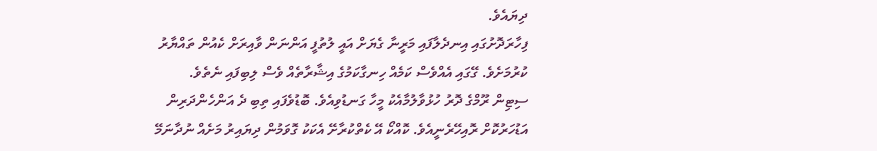ދިޔައެވެ.
ފިހާރަދޮށުގައި އިނދެލާފައި މަރީނާ ގެޔަށް އައީ ލުތުފީ އަންނަން ވާއިރަށް ކެއުން ތައްޔާރު ކުރުމަށެވެ. ގޭގައި އެއްވެސް ކަމެއް ހިނގާކަމުގެ އިޝާރާތެއް ވެސް ލިބިފައި ނެތެވެ. ސިޓިން ރޫމްގެ ދޮރު ހުޅުވާލުމާއެކު މީހާ ގަނޑުވިއެވެ. ބޮޑުވެފައި ތިބި ދެ އަންހެންދަރިން އަޑުހަރުކޮށް ރޮއިހޭރެނީއެވެ. ކޮއްކޯ އޭ ކެތްކުރާށޭ އެކަކު ގޮވަމުން ދިޔައިރު މަށެއް ނުދާނަމޭ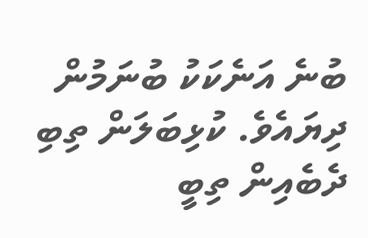ބުނެ އަނެކަކު ބުނަމުން ދިޔައެވެ. ކުޅިބަލަން ތިބި ދެބެއިން ތިބީ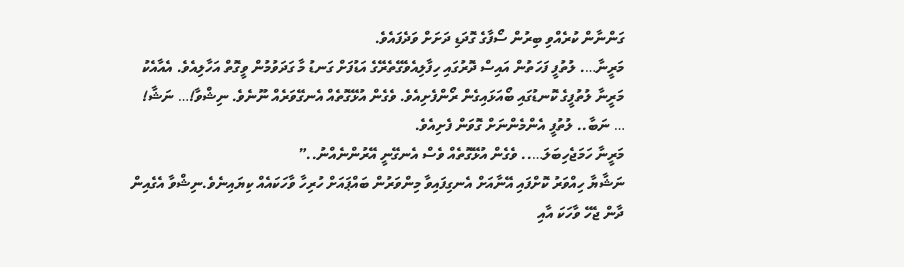ގަންނާން ކުރެއްވި ބިރުން ސޯފާގެ ގޮދަޑި ދަށަށް ވަދެފައެވެ.
މަރީނާ…. ލުތުފީ ފަހަތުން އައިސް ދޮރުގައި ހިފާލިއެވެގޭތެރޭގެ އަޑުފަށް ގަނޑު މާ ގަދަވުމުން ވީގޮތް އަހާލިއެވެ. އެއާއެކު މަރީނާ ލުތުފީގެ ކޮނޑުގައި ބޯއަޅައިގެން ރޯންފެށިއެވެ. ވެގެން އުޅޭގޮތެއް އެނގޭވަރެއް ނޫނެވެ. ނިޝްވާ!… ނަޝާ! … ނަބާ.. ލުތުފީ އެންމެންނަށް ގޮވަން ފެށިއެވެ.
މަރީނާ ހަމަޖެހިބަލަ….. ވެގެން އުޅޭގޮތެއް ވެސް އެނގޭނީ އޭރުންނެއްނު..”
ނަޝާޔާ ހިއްވަރު ކޮށްފައި އޭނާއަށް އެނގިފައިވާ މިންވަރުން ބައްޕައަށް ހުރިހާ ވާހަކައެއް ކިޔައިނެވެ.ނިޝްވާ އެގެއިން ދާން ޖެހޭ ވާހަކަ އާއި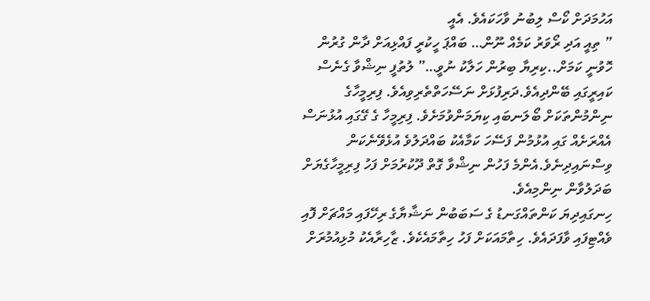އަހުމަދަށް ކޯސް ލިބުނު ވާހަކައެވެ. އެއީ
” ތިއީ އަދި ރޯވަރު ކަމެއް ނޫން… ބައްޕަ ހީކުރީ ފައްޅިއަށް ދާން ގުރުން ހޮވުނީ ކަމަށް..ކިރިޔާ ބިރުން ހަލާކު ނުވީ…” ލުތުފީ ނިޝްވާ ގެނެސް ކައިރީގައި ބޭންދިއެވެ.ދަރިފުޅަށް ނަސޭހަތްތެރިވިއެވެ. ފިރިމީހާގެ ނިންމުންތަކަށް ބޯލަނބައި ކިޔަމަންވުމަށެވެ. ފިރިމީހާ ގެ ގޭގައި އުޅުނަސް އެއްރަށެއް ގައި އުޅުމުން ފަސޭހަ ކަމާއެކު ބައްދަލުވެ އުޅެވޭނެކަން ވިސްނައިދިނެވެ.އެންމެ ފަހުން ނިޝްވާ ގޮތް ދޫކުރުމަށް ފަހު ފިރިމީހާގެޔަށް ބަދަލުވާން ނިންމިއެވެ.
ހިނގައިދިޔަ ކަންތައްގަނޑު ގެ ސަބަބުން ނަޝާޔާގެ ރިހޭފައި މައްޗަށް ފޮއި ވެއްޓިފައި ވާފަދައެވެ. ހިތާމައަކަށް ފަހު ހިތާމައެކެވެ. ޒާހިރާއެކު މުޅިއުމުރަށް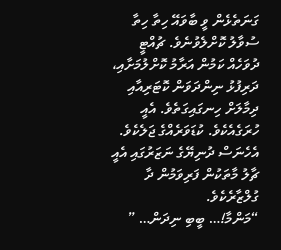ގަނަތެޅެން ވީ ބާވައޭ ހިތާ ހިތާ ސުވާލު ކޮށްލެވުނެވެ. ޗުއްޓީ ދުވަހެއް ކަމުން އަރާމު ކޮށްލުމަށާއި، ދަރިފުޅު ނިންދަވަން ކޮޓަރިއާއި ދިމާލަށް ހިނގައިގަތެވެ. އެއީ ހުރަގެއެކެވެ. ކުޑަވަރެއްގެ ޖަލެކެވެ. އެހެނަސް ދުނިޔޭގެ ނަޒަރުގައި އެއީ ޗާލު މާތަކުން ފަރިވަމުން ދާ ގުލްޒާރެކެވެ.
“މަންމާ!… ބީބި ނިދަން… ”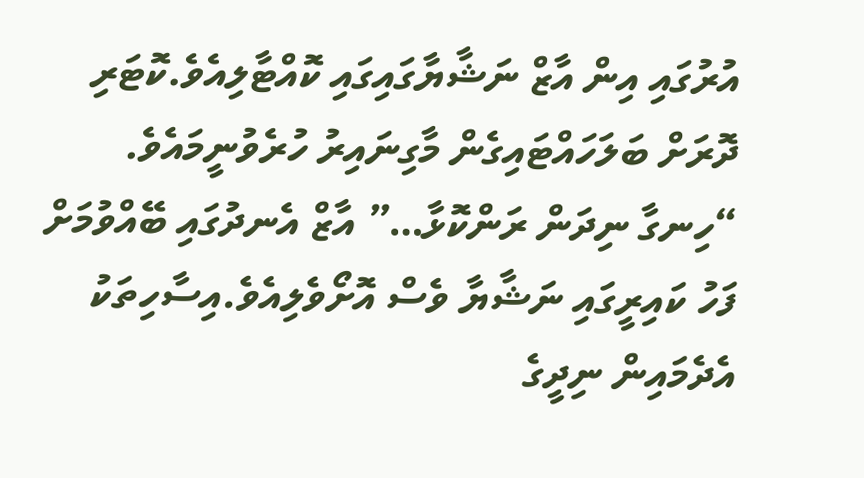އުރުގައި އިން އާޒް ނަޝާޔާގައިގައި ކޮއްޓާލިއެވެ.ކޮޓަރި ދޮރަށް ބަލަހައްޓައިގެން މާގިނައިރު ހުރެވުނީމައެވެ.
“ހިނގާ ނިދަން ރަންކޮޅާ…” އާޒް އެނދުގައި ބޭއްވުމަށް ފަހު ކައިރީގައި ނަޝާޔާ ވެސް އޮށޯވެލިއެވެ.އިސާހިތަކު އެދެމައިން ނިދީގެ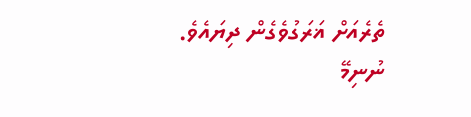ތެރެއަށް ޣަރަގުވެގެން ދިޔައެވެ.
ނުނިމޭ